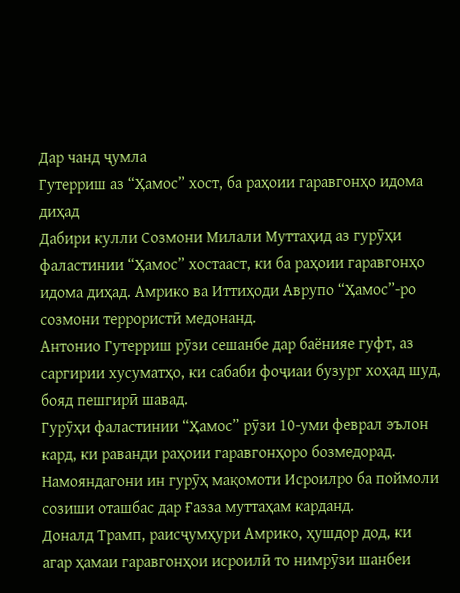Дар чанд ҷумла
Гутерриш аз “Ҳамос” хост, ба раҳоии гаравгонҳо идома диҳад
Дабири кулли Созмони Милали Муттаҳид аз гурӯҳи фаластинии “Ҳамос” хостааст, ки ба раҳоии гаравгонҳо идома диҳад. Амрико ва Иттиҳоди Аврупо “Ҳамос”-ро созмони террористӣ медонанд.
Антонио Гутерриш рӯзи сешанбе дар баёнияе гуфт, аз саргирии хусуматҳо, ки сабаби фоҷиаи бузург хоҳад шуд, бояд пешгирӣ шавад.
Гурӯҳи фаластинии “Ҳамос” рӯзи 10-уми феврал эълон кард, ки раванди раҳоии гаравгонҳоро бозмедорад.
Намояндагони ин гурӯҳ мақомоти Исроилро ба поймоли созиши оташбас дар Ғазза муттаҳам карданд.
Доналд Трамп, раисҷумҳури Амрико, ҳушдор дод, ки агар ҳамаи гаравгонҳои исроилӣ то нимрӯзи шанбеи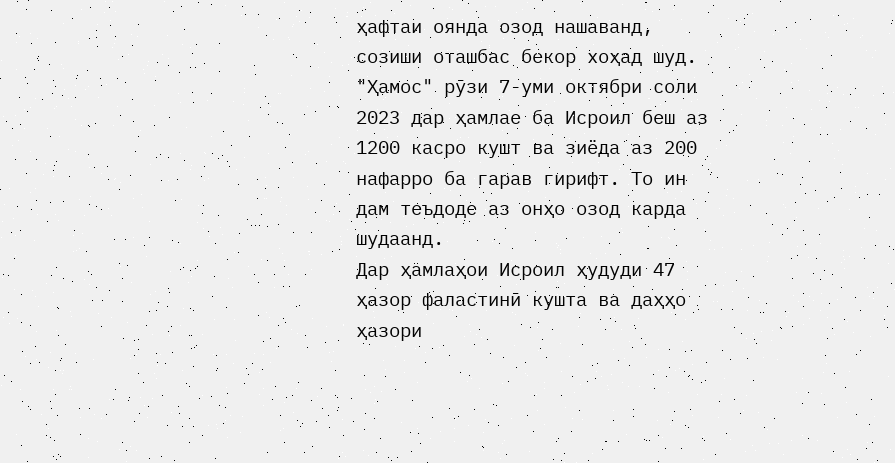ҳафтаи оянда озод нашаванд, созиши оташбас бекор хоҳад шуд.
"Ҳамос" рӯзи 7-уми октябри соли 2023 дар ҳамлае ба Исроил беш аз 1200 касро кушт ва зиёда аз 200 нафарро ба гарав гирифт. То ин дам теъдоде аз онҳо озод карда шудаанд.
Дар ҳамлаҳои Исроил ҳудуди 47 ҳазор фаластинӣ кушта ва даҳҳо ҳазори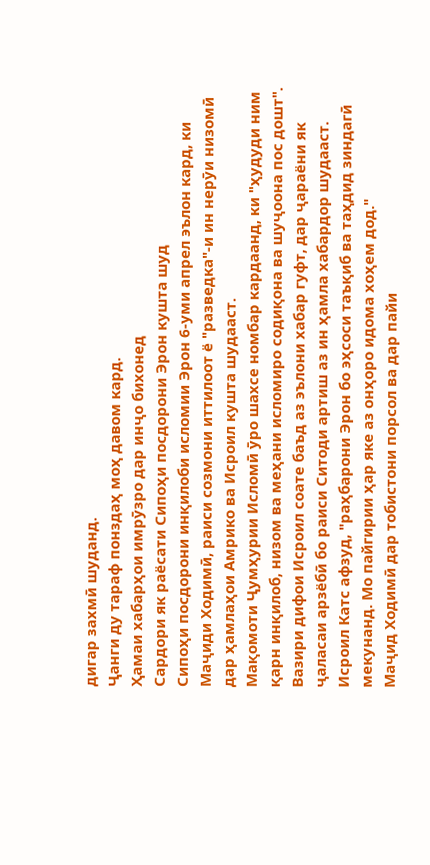дигар захмӣ шуданд.
Ҷанги ду тараф понздаҳ моҳ давом кард.
Ҳамаи хабарҳои имрӯзро дар инҷо бихонед
Сардори як раёсати Сипоҳи посдорони Эрон кушта шуд
Сипоҳи посдорони инқилоби исломии Эрон 6-уми апрел эълон кард, ки Маҷиди Ходимӣ, раиси созмони иттилоот ё "разведка"-и ин нерӯи низомӣ дар ҳамлаҳои Амрико ва Исроил кушта шудааст.
Мақомоти Ҷумҳурии Исломӣ ӯро шахсе номбар кардаанд, ки "ҳудуди ним қарн инқилоб, низом ва меҳани исломиро содиқона ва шуҷоона пос дошт".
Вазири дифои Исроил соате баъд аз эълони хабар гуфт, дар ҷараёни як ҷаласаи арзёбӣ бо раиси Ситоди артиш аз ин ҳамла хабардор шудааст.
Исроил Катс афзуд, "раҳбарони Эрон бо эҳсоси таъқиб ва таҳдид зиндагӣ мекунанд. Мо пайгирии ҳар яке аз онҳоро идома хоҳем дод."
Маҷид Ходимӣ дар тобистони порсол ва дар пайи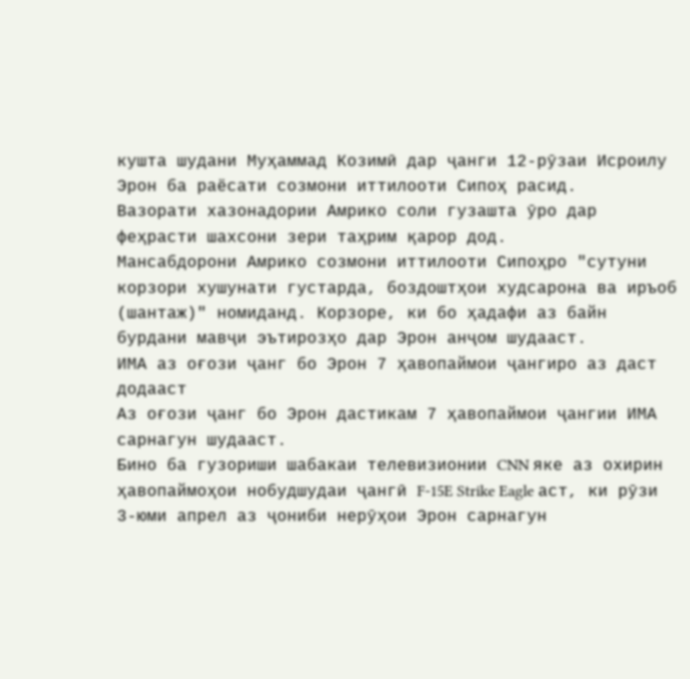кушта шудани Муҳаммад Козимӣ дар ҷанги 12-рӯзаи Исроилу Эрон ба раёсати созмони иттилооти Сипоҳ расид.
Вазорати хазонадории Амрико соли гузашта ӯро дар феҳрасти шахсони зери таҳрим қарор дод.
Мансабдорони Амрико созмони иттилооти Сипоҳро "сутуни корзори хушунати густарда, боздоштҳои худсарона ва иръоб (шантаж)" номиданд. Корзоре, ки бо ҳадафи аз байн бурдани мавҷи эътирозҳо дар Эрон анҷом шудааст.
ИМА аз оғози ҷанг бо Эрон 7 ҳавопаймои ҷангиро аз даст додааст
Аз оғози ҷанг бо Эрон дастикам 7 ҳавопаймои ҷангии ИМА сарнагун шудааст.
Бино ба гузориши шабакаи телевизионии CNN яке аз охирин ҳавопаймоҳои нобудшудаи ҷангӣ F-15E Strike Eagle аст, ки рӯзи 3-юми апрел аз ҷониби нерӯҳои Эрон сарнагун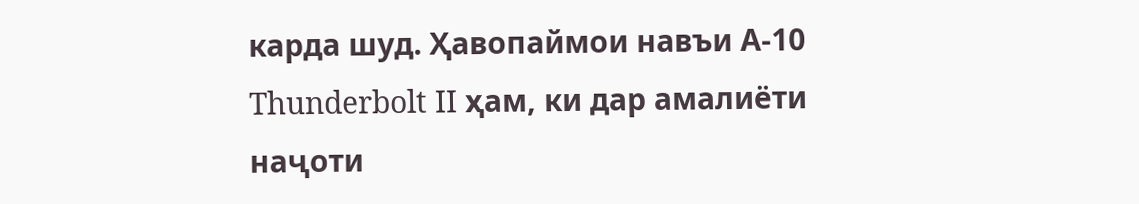карда шуд. Ҳавопаймои навъи А-10 Thunderbolt II ҳам, ки дар амалиёти наҷоти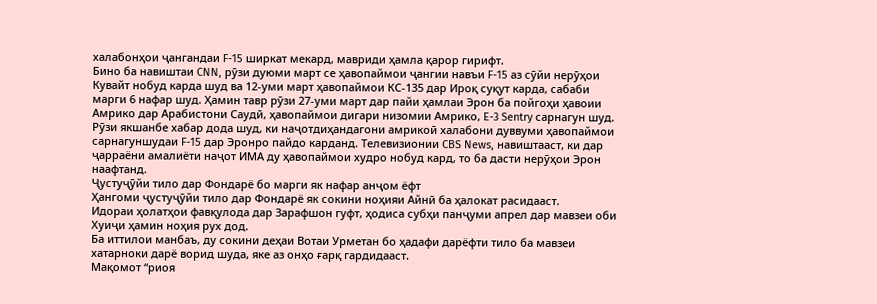халабонҳои ҷангандаи F-15 ширкат мекард, мавриди ҳамла қарор гирифт.
Бино ба навиштаи CNN, рӯзи дуюми март се ҳавопаймои ҷангии навъи F-15 аз сӯйи нерӯҳои Кувайт нобуд карда шуд ва 12-уми март ҳавопаймои КС-135 дар Ироқ суқут карда, сабаби марги 6 нафар шуд. Ҳамин тавр рӯзи 27-уми март дар пайи ҳамлаи Эрон ба пойгоҳи ҳавоии Амрико дар Арабистони Саудӣ, ҳавопаймои дигари низомии Амрико, E-3 Sentry сарнагун шуд.
Рӯзи якшанбе хабар дода шуд, ки наҷотдиҳандагони амрикоӣ халабони дуввуми ҳавопаймои сарнагуншудаи F-15 дар Эронро пайдо карданд. Телевизионии CBS News, навиштааст, ки дар ҷарраёни амалиёти наҷот ИМА ду ҳавопаймои худро нобуд кард, то ба дасти нерӯҳои Эрон наафтанд.
Ҷустуҷӯйи тило дар Фондарё бо марги як нафар анҷом ёфт
Ҳангоми ҷустуҷӯйи тило дар Фондарё як сокини ноҳияи Айнӣ ба ҳалокат расидааст.
Идораи ҳолатҳои фавқулода дар Зарафшон гуфт, ҳодиса субҳи панҷуми апрел дар мавзеи оби Хуиҷи ҳамин ноҳия рух дод.
Ба иттилои манбаъ, ду сокини деҳаи Вотаи Урметан бо ҳадафи дарёфти тило ба мавзеи хатарноки дарё ворид шуда, яке аз онҳо ғарқ гардидааст.
Мақомот “риоя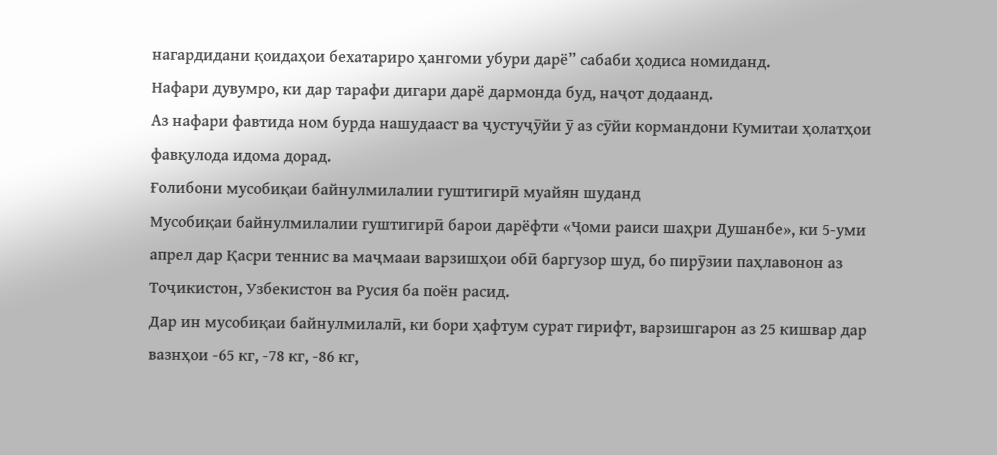нагардидани қоидаҳои бехатариро ҳангоми убури дарё” сабаби ҳодиса номиданд.
Нафари дувумро, ки дар тарафи дигари дарё дармонда буд, наҷот додаанд.
Аз нафари фавтида ном бурда нашудааст ва ҷустуҷӯйи ӯ аз сӯйи кормандони Кумитаи ҳолатҳои фавқулода идома дорад.
Ғолибони мусобиқаи байнулмилалии гуштигирӣ муайян шуданд
Мусобиқаи байнулмилалии гуштигирӣ барои дарёфти «Ҷоми раиси шаҳри Душанбе», ки 5-уми апрел дар Қасри теннис ва маҷмааи варзишҳои обӣ баргузор шуд, бо пирӯзии паҳлавонон аз Тоҷикистон, Узбекистон ва Русия ба поён расид.
Дар ин мусобиқаи байнулмилалӣ, ки бори ҳафтум сурат гирифт, варзишгарон аз 25 кишвар дар вазнҳои -65 кг, -78 кг, -86 кг,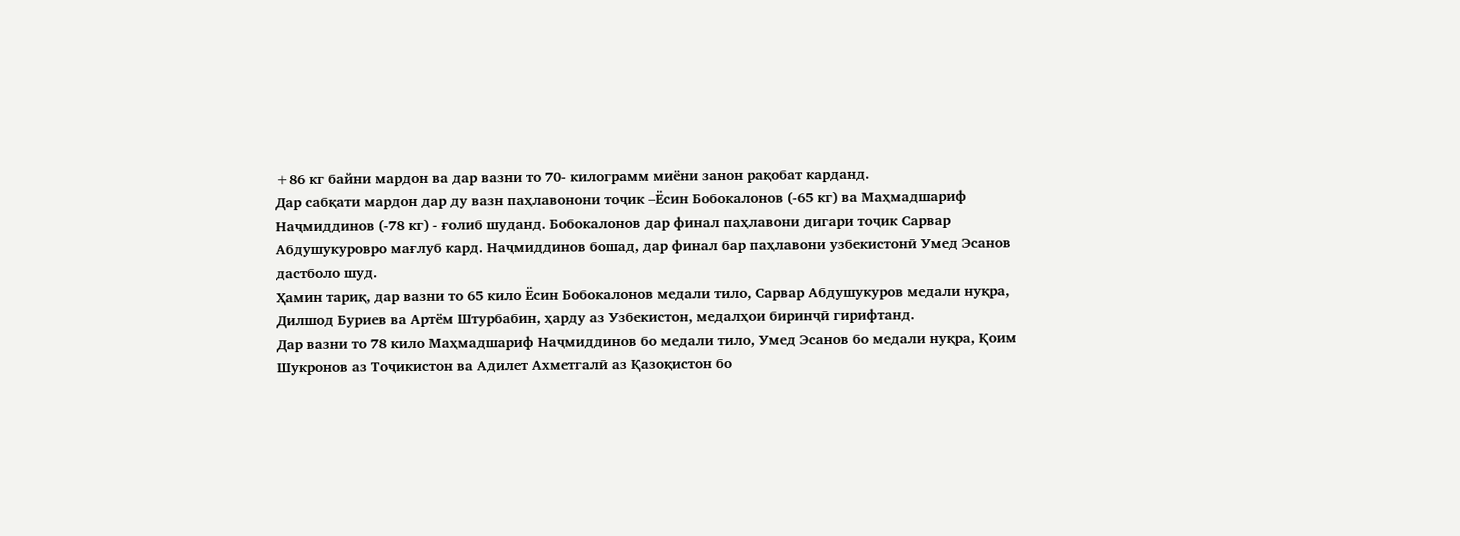+86 кг байни мардон ва дар вазни то 70- килограмм миёни занон рақобат карданд.
Дар сабқати мардон дар ду вазн паҳлавонони тоҷик –Ёсин Бобокалонов (-65 кг) ва Маҳмадшариф Наҷмиддинов (-78 кг) - ғолиб шуданд. Бобокалонов дар финал паҳлавони дигари тоҷик Сарвар Абдушукуровро мағлуб кард. Наҷмиддинов бошад, дар финал бар паҳлавони узбекистонӣ Умед Эсанов дастболо шуд.
Ҳамин тариқ, дар вазни то 65 кило Ёсин Бобокалонов медали тило, Сарвар Абдушукуров медали нуқра, Дилшод Буриев ва Артём Штурбабин, ҳарду аз Узбекистон, медалҳои биринҷӣ гирифтанд.
Дар вазни то 78 кило Маҳмадшариф Наҷмиддинов бо медали тило, Умед Эсанов бо медали нуқра, Қоим Шукронов аз Тоҷикистон ва Адилет Ахметгалӣ аз Қазоқистон бо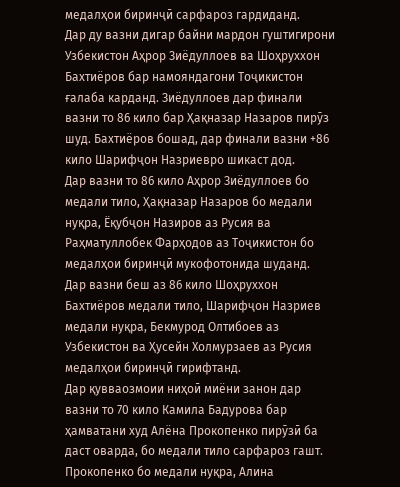медалҳои биринҷӣ сарфароз гардиданд.
Дар ду вазни дигар байни мардон гуштигирони Узбекистон Аҳрор Зиёдуллоев ва Шоҳруххон Бахтиёров бар намояндагони Тоҷикистон ғалаба карданд. Зиёдуллоев дар финали вазни то 86 кило бар Ҳақназар Назаров пирӯз шуд. Бахтиёров бошад, дар финали вазни +86 кило Шарифҷон Назриевро шикаст дод.
Дар вазни то 86 кило Аҳрор Зиёдуллоев бо медали тило, Ҳақназар Назаров бо медали нуқра, Ёқубҷон Назиров аз Русия ва Раҳматуллобек Фарҳодов аз Тоҷикистон бо медалҳои биринҷӣ мукофотонида шуданд.
Дар вазни беш аз 86 кило Шоҳруххон Бахтиёров медали тило, Шарифҷон Назриев медали нуқра, Бекмурод Олтибоев аз Узбекистон ва Ҳусейн Холмурзаев аз Русия медалҳои биринҷӣ гирифтанд.
Дар қувваозмоии ниҳоӣ миёни занон дар вазни то 70 кило Камила Бадурова бар ҳамватани худ Алёна Прокопенко пирӯзӣ ба даст оварда, бо медали тило сарфароз гашт. Прокопенко бо медали нуқра, Алина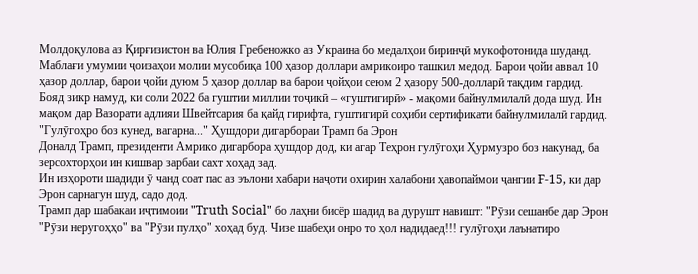Молдоқулова аз Қирғизистон ва Юлия Гребеножко аз Украина бо медалҳои биринҷӣ мукофотонида шуданд.
Маблағи умумии ҷоизаҳои молии мусобиқа 100 ҳазор доллари амрикоиро ташкил медод. Барои ҷойи аввал 10 ҳазор доллар, барои ҷойи дуюм 5 ҳазор доллар ва барои ҷойҳои сеюм 2 ҳазору 500-долларӣ тақдим гардид.
Бояд зикр намуд, ки соли 2022 ба гуштии миллии тоҷикӣ – «гуштигирӣ» - мақоми байнулмилалӣ дода шуд. Ин мақом дар Вазорати адлияи Швейтсария ба қайд гирифта, гуштигирӣ соҳиби сертификати байнулмилалӣ гардид.
"Гулӯгоҳро боз кунед, вагарна..." Ҳушдори дигарбораи Трамп ба Эрон
Доналд Трамп, президенти Амрико дигарбора ҳушдор дод, ки агар Теҳрон гулӯгоҳи Ҳурмузро боз накунад, ба зерсохторҳои ин кишвар зарбаи сахт хоҳад зад.
Ин изҳороти шадиди ӯ чанд соат пас аз эълони хабари наҷоти охирин халабони ҳавопаймои ҷангии F-15, ки дар Эрон сарнагун шуд, садо дод.
Трамп дар шабакаи иҷтимоии "Truth Social" бо лаҳни бисёр шадид ва дурушт навишт: "Рӯзи сешанбе дар Эрон "Рӯзи неругоҳҳо" ва "Рӯзи пулҳо" хоҳад буд. Чизе шабеҳи онро то ҳол надидаед!!! гулӯгоҳи лаънатиро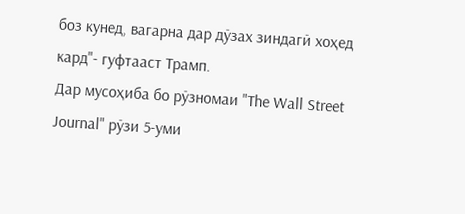боз кунед, вагарна дар дӯзах зиндагӣ хоҳед кард"- гуфтааст Трамп.
Дар мусоҳиба бо рӯзномаи "The Wall Street Journal" рӯзи 5-уми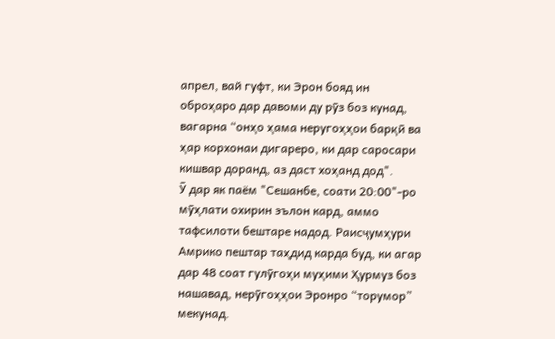апрел, вай гуфт, ки Эрон бояд ин оброҳаро дар давоми ду рӯз боз кунад, вагарна “онҳо ҳама неругоҳҳои барқӣ ва ҳар корхонаи дигареро, ки дар саросари кишвар доранд, аз даст хоҳанд дод".
Ӯ дар як паём "Сешанбе, соати 20:00"-ро мӯҳлати охирин эълон кард, аммо тафсилоти бештаре надод. Раисҷумҳури Амрико пештар таҳдид карда буд, ки агар дар 48 соат гулӯгоҳи муҳими Ҳурмуз боз нашавад, нерӯгоҳҳои Эронро “торумор” мекунад.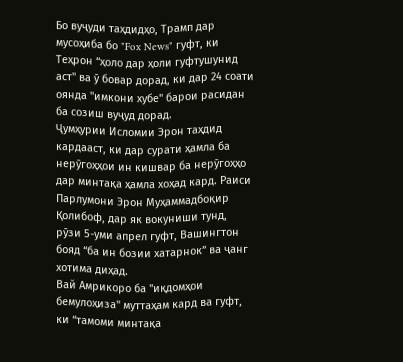Бо вуҷуди таҳдидҳо, Трамп дар мусоҳиба бо "Fox News" гуфт, ки Теҳрон “ҳоло дар ҳоли гуфтушунид аст" ва ӯ бовар дорад, ки дар 24 соати оянда "имкони хубе" барои расидан ба созиш вуҷуд дорад.
Ҷумҳурии Исломии Эрон таҳдид кардааст, ки дар сурати ҳамла ба нерӯгоҳҳои ин кишвар ба нерӯгоҳҳо дар минтақа ҳамла хоҳад кард. Раиси Парлумони Эрон Муҳаммадбоқир Қолибоф, дар як вокуниши тунд, рӯзи 5-уми апрел гуфт, Вашингтон бояд “ба ин бозии хатарнок” ва ҷанг хотима диҳад.
Вай Амрикоро ба "иқдомҳои бемулоҳиза" муттаҳам кард ва гуфт, ки “тамоми минтақа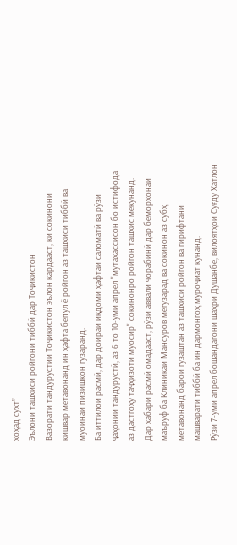хоҳад сухт”
Эълони ташхиси ройгони тиббӣ дар Тоҷикистон
Вазорати тандурустии Тоҷикистон эълон кардааст, ки сокинони кишвар метавонанд ин ҳафта бепул ё ройгон аз ташхиси тиббӣ ва муоинаи пизишкон гузаранд.
Ба иттилои расмӣ, дар доираи иқдоми ҳафтаи саломатӣ ва рӯзи ҷаҳонии тандурустӣ, аз 6 то 10-уми апрел "мутахассисон бо истифода аз дастгоҳу таҷҳизоти муосир" сокинонро ройгон ташхис мекунанд.
Дар хабари расмӣ омадааст, рӯзи аввали чорабинӣ дар беморхонаи маъруф ба Клиникаи Мансуров мегузарад ва сокинон аз субҳ метавонанд барои гузаштан аз ташхиси ройгон ва гирифтани машварати тиббӣ ба ин дармонгоҳ муроҷиат кунанд.
Рӯзи 7-уми апрел бошандагони шаҳри Душанбе, вилоятҳои Суғду Хатлон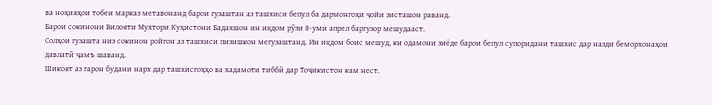ва ноҳияҳои тобеи марказ метавонанд барои гузаштан аз ташхиси бепул ба дармонгоҳи ҷойи зисташон раванд.
Барои сокинони Вилояти Мухтори Куҳистони Бадахшон ин иқдом рӯзи 8-уми апрел баргузор мешудааст.
Солҳои гузашта низ сокинон ройгон аз ташхиси пизишкон мегузаштанд. Ин иқдом боис мешуд, ки одамони зиёде барои бепул супоридани ташхис дар назди беморхонаҳои давлатӣ ҷамъ шаванд.
Шикоят аз гарон будани нарх дар ташхисгоҳҳо ва хадамоти тиббӣ дар Тоҷикистон кам нест.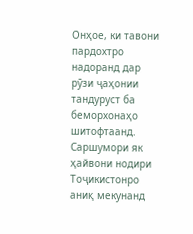Онҳое, ки тавони пардохтро надоранд дар рӯзи ҷаҳонии тандуруст ба беморхонаҳо шитофтаанд.
Саршумори як ҳайвони нодири Тоҷикистонро аниқ мекунанд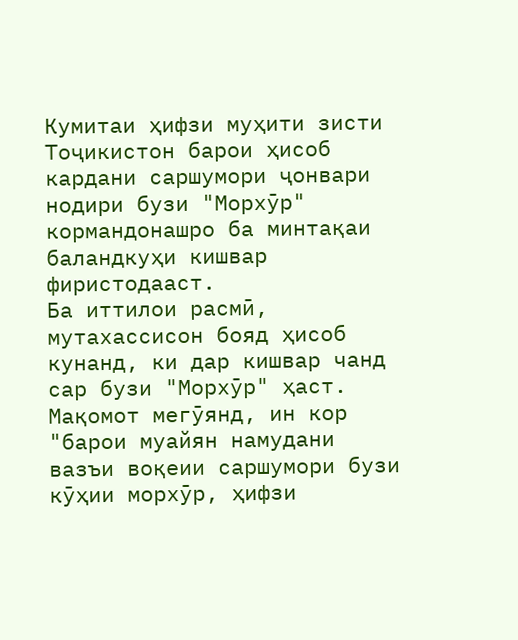Кумитаи ҳифзи муҳити зисти Тоҷикистон барои ҳисоб кардани саршумори ҷонвари нодири бузи "Морхӯр" кормандонашро ба минтақаи баландкуҳи кишвар фиристодааст.
Ба иттилои расмӣ, мутахассисон бояд ҳисоб кунанд, ки дар кишвар чанд сар бузи "Морхӯр" ҳаст.
Мақомот мегӯянд, ин кор "барои муайян намудани вазъи воқеии саршумори бузи кӯҳии морхӯр, ҳифзи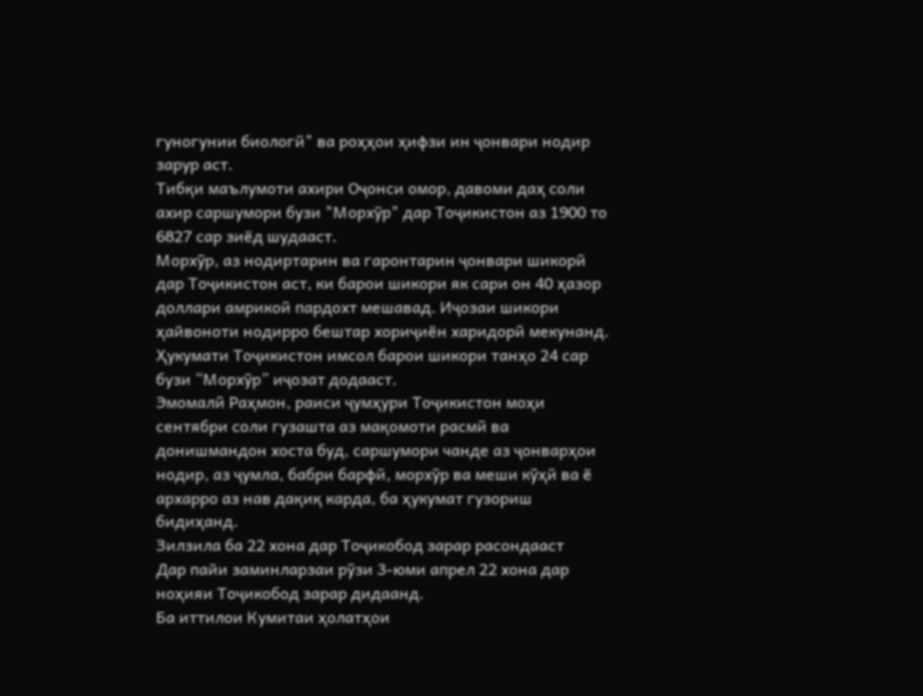гуногунии биологӣ" ва роҳҳои ҳифзи ин ҷонвари нодир зарур аст.
Тибқи маълумоти ахири Оҷонси омор, давоми даҳ соли ахир саршумори бузи "Морхӯр" дар Тоҷикистон аз 1900 то 6827 сар зиёд шудааст.
Морхӯр, аз нодиртарин ва гаронтарин ҷонвари шикорӣ дар Тоҷикистон аст, ки барои шикори як сари он 40 ҳазор доллари амрикоӣ пардохт мешавад. Иҷозаи шикори ҳайвоноти нодирро бештар хориҷиён харидорӣ мекунанд.
Ҳукумати Тоҷикистон имсол барои шикори танҳо 24 сар бузи “Морхӯр” иҷозат додааст.
Эмомалӣ Раҳмон, раиси ҷумҳури Тоҷикистон моҳи сентябри соли гузашта аз мақомоти расмӣ ва донишмандон хоста буд, саршумори чанде аз ҷонварҳои нодир, аз ҷумла, бабри барфӣ, морхӯр ва меши кӯҳӣ ва ё архарро аз нав дақиқ карда, ба ҳукумат гузориш бидиҳанд.
Зилзила ба 22 хона дар Тоҷикобод зарар расондааст
Дар пайи заминларзаи рӯзи 3-юми апрел 22 хона дар ноҳияи Тоҷикобод зарар дидаанд.
Ба иттилои Кумитаи ҳолатҳои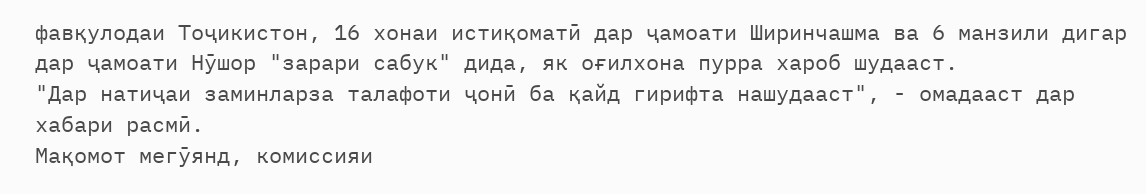фавқулодаи Тоҷикистон, 16 хонаи истиқоматӣ дар ҷамоати Ширинчашма ва 6 манзили дигар дар ҷамоати Нӯшор "зарари сабук" дида, як оғилхона пурра хароб шудааст.
"Дар натиҷаи заминларза талафоти ҷонӣ ба қайд гирифта нашудааст", - омадааст дар хабари расмӣ.
Мақомот мегӯянд, комиссияи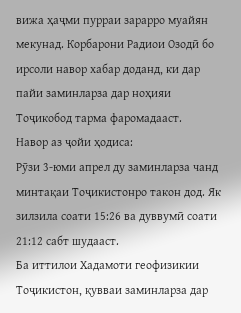вижа ҳаҷми пурраи зарарро муайян мекунад. Корбарони Радиои Озодӣ бо ирсоли навор хабар доданд, ки дар пайи заминларза дар ноҳияи Тоҷикобод тарма фаромадааст.
Навор аз ҷойи ҳодиса:
Рӯзи 3-юми апрел ду заминларза чанд минтақаи Тоҷикистонро такон дод. Як зилзила соати 15:26 ва дуввумӣ соати 21:12 сабт шудааст.
Ба иттилои Хадамоти геофизикии Тоҷикистон, қувваи заминларза дар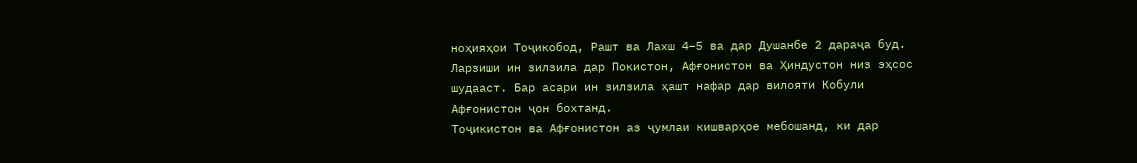ноҳияҳои Тоҷикобод, Рашт ва Лахш 4–5 ва дар Душанбе 2 дараҷа буд.
Ларзиши ин зилзила дар Покистон, Афғонистон ва Ҳиндустон низ эҳсос шудааст. Бар асари ин зилзила ҳашт нафар дар вилояти Кобули Афғонистон ҷон бохтанд.
Тоҷикистон ва Афғонистон аз ҷумлаи кишварҳое мебошанд, ки дар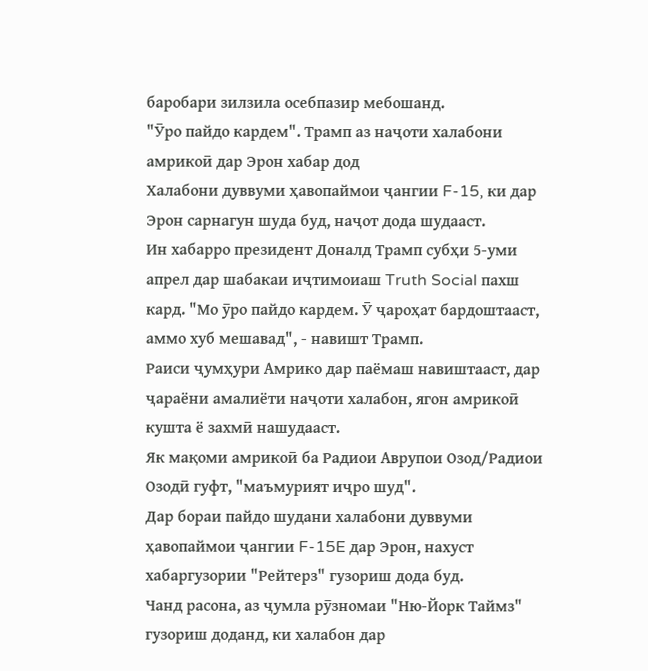баробари зилзила осебпазир мебошанд.
"Ӯро пайдо кардем". Трамп аз наҷоти халабони амрикоӣ дар Эрон хабар дод
Халабони дуввуми ҳавопаймои ҷангии F-15, ки дар Эрон сарнагун шуда буд, наҷот дода шудааст.
Ин хабарро президент Доналд Трамп субҳи 5-уми апрел дар шабакаи иҷтимоиаш Truth Social пахш кард. "Мо ӯро пайдо кардем. Ӯ ҷароҳат бардоштааст, аммо хуб мешавад", - навишт Трамп.
Раиси ҷумҳури Амрико дар паёмаш навиштааст, дар ҷараёни амалиёти наҷоти халабон, ягон амрикоӣ кушта ё захмӣ нашудааст.
Як мақоми амрикоӣ ба Радиои Аврупои Озод/Радиои Озодӣ гуфт, "маъмурият иҷро шуд".
Дар бораи пайдо шудани халабони дуввуми ҳавопаймои ҷангии F-15E дар Эрон, нахуст хабаргузории "Рейтерз" гузориш дода буд.
Чанд расона, аз ҷумла рӯзномаи "Ню-Йорк Таймз" гузориш доданд, ки халабон дар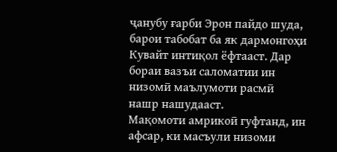ҷанубу ғарби Эрон пайдо шуда, барои табобат ба як дармонгоҳи Кувайт интиқол ёфтааст. Дар бораи вазъи саломатии ин низомӣ маълумоти расмӣ нашр нашудааст.
Мақомоти амрикоӣ гуфтанд, ин афсар, ки масъули низоми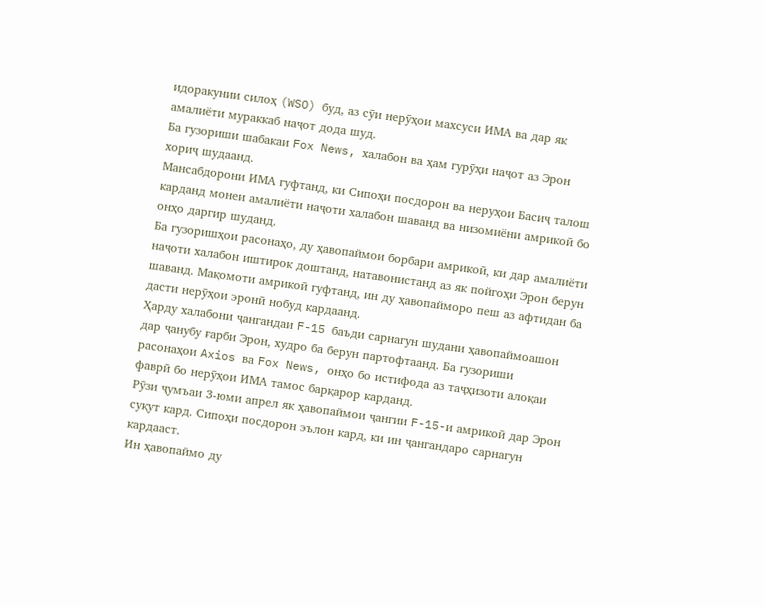идоракунии силоҳ (WSO) буд, аз сӯи нерӯҳои махсуси ИМА ва дар як амалиёти мураккаб наҷот дода шуд.
Ба гузориши шабакаи Fox News, халабон ва ҳам гурӯҳи наҷот аз Эрон хориҷ шудаанд.
Мансабдорони ИМА гуфтанд, ки Сипоҳи посдорон ва неруҳои Басиҷ талош карданд монеи амалиёти наҷоти халабон шаванд ва низомиёни амрикоӣ бо онҳо даргир шуданд.
Ба гузоришҳои расонаҳо, ду ҳавопаймои борбари амрикоӣ, ки дар амалиёти наҷоти халабон иштирок доштанд, натавонистанд аз як пойгоҳи Эрон берун шаванд. Мақомоти амрикоӣ гуфтанд, ин ду ҳавопайморо пеш аз афтидан ба дасти нерӯҳои эронӣ нобуд кардаанд.
Ҳарду халабони ҷангандаи F-15 баъди сарнагун шудани ҳавопаймоашон дар ҷанубу ғарби Эрон, худро ба берун партофтаанд. Ба гузориши расонаҳои Axios ва Fox News, онҳо бо истифода аз таҷҳизоти алоқаи фаврӣ бо нерӯҳои ИМА тамос барқарор карданд.
Рӯзи ҷумъаи 3-юми апрел як ҳавопаймои ҷангии F-15-и амрикоӣ дар Эрон суқут кард. Сипоҳи посдорон эълон кард, ки ин ҷангандаро сарнагун кардааст.
Ин ҳавопаймо ду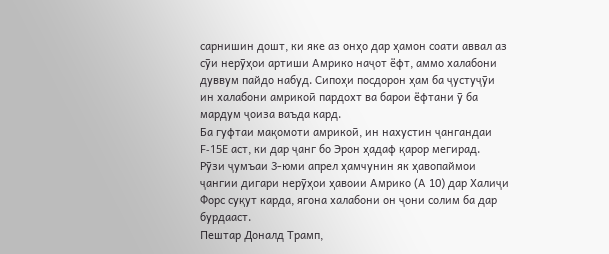сарнишин дошт, ки яке аз онҳо дар ҳамон соати аввал аз сӯи нерӯҳои артиши Амрико наҷот ёфт, аммо халабони дуввум пайдо набуд. Сипоҳи посдорон ҳам ба ҷустуҷӯи ин халабони амрикоӣ пардохт ва барои ёфтани ӯ ба мардум ҷоиза ваъда кард.
Ба гуфтаи мақомоти амрикоӣ, ин нахустин ҷангандаи F-15E аст, ки дар ҷанг бо Эрон ҳадаф қарор мегирад.
Рӯзи ҷумъаи 3-юми апрел ҳамчунин як ҳавопаймои ҷангии дигари нерӯҳои ҳавоии Амрико (А 10) дар Халиҷи Форс суқут карда, ягона халабони он ҷони солим ба дар бурдааст.
Пештар Доналд Трамп,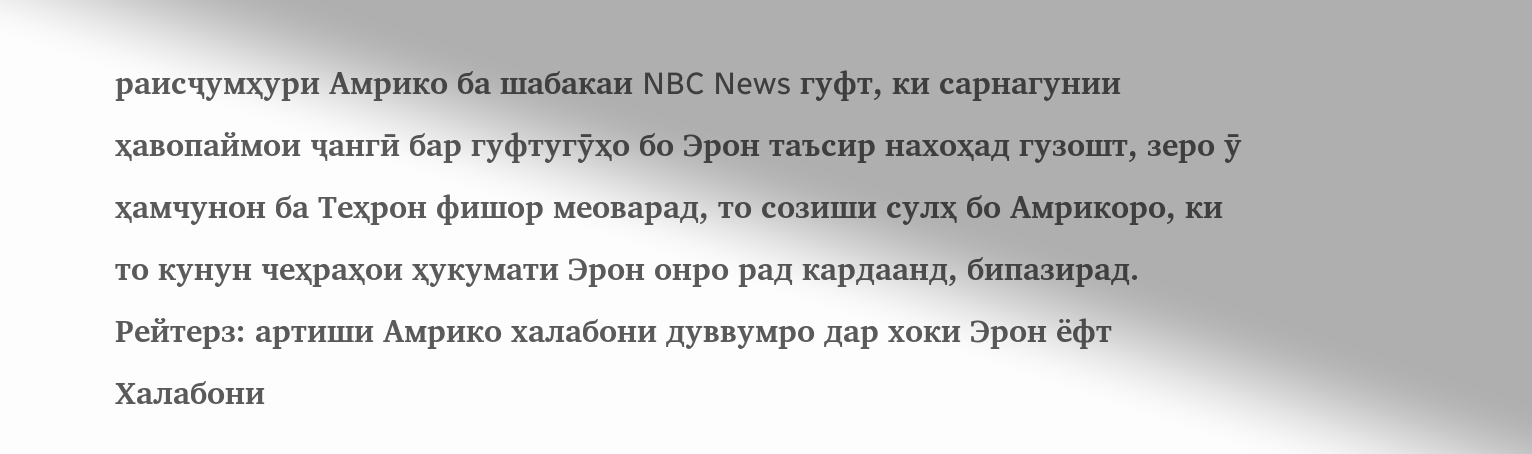раисҷумҳури Амрико ба шабакаи NBC News гуфт, ки сарнагунии ҳавопаймои ҷангӣ бар гуфтугӯҳо бо Эрон таъсир нахоҳад гузошт, зеро ӯ ҳамчунон ба Теҳрон фишор меоварад, то созиши сулҳ бо Амрикоро, ки то кунун чеҳраҳои ҳукумати Эрон онро рад кардаанд, бипазирад.
Рейтерз: артиши Амрико халабони дуввумро дар хоки Эрон ёфт
Халабони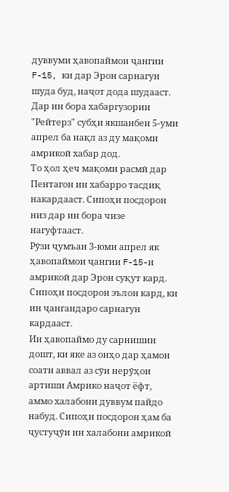дуввуми ҳавопаймои ҷангии F-15, ки дар Эрон сарнагун шуда буд, наҷот дода шудааст. Дар ин бора хабаргузории "Рейтерз" субҳи якшанбеи 5-уми апрел ба нақл аз ду мақоми амрикоӣ хабар дод.
То ҳол ҳеч мақоми расмӣ дар Пентагон ин хабарро тасдиқ накардааст. Сипоҳи посдорон низ дар ин бора чизе нагуфтааст.
Рӯзи ҷумъаи 3-юми апрел як ҳавопаймои ҷангии F-15-и амрикоӣ дар Эрон суқут кард. Сипоҳи посдорон эълон кард, ки ин ҷангандаро сарнагун кардааст.
Ин ҳавопаймо ду сарнишин дошт, ки яке аз онҳо дар ҳамон соати аввал аз сӯи нерӯҳои артиши Амрико наҷот ёфт, аммо халабони дуввум пайдо набуд. Сипоҳи посдорон ҳам ба ҷустуҷӯи ин халабони амрикоӣ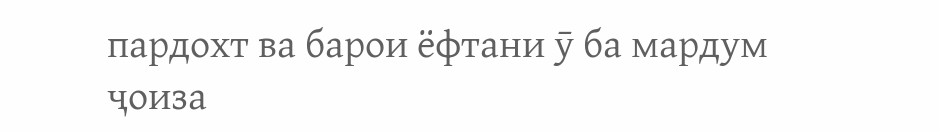пардохт ва барои ёфтани ӯ ба мардум ҷоиза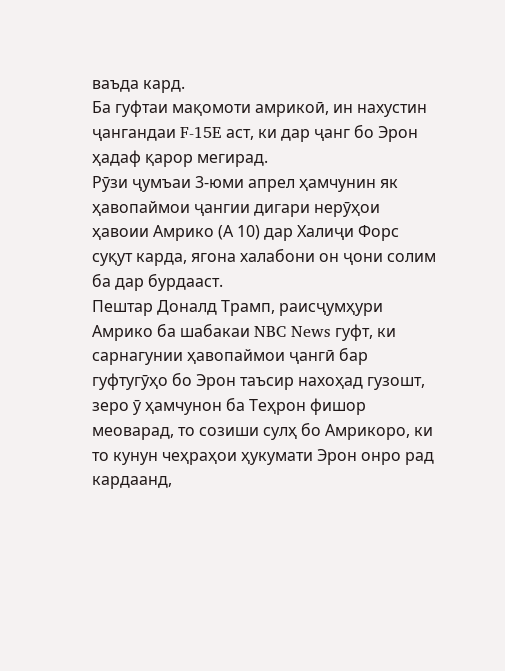ваъда кард.
Ба гуфтаи мақомоти амрикоӣ, ин нахустин ҷангандаи F-15E аст, ки дар ҷанг бо Эрон ҳадаф қарор мегирад.
Рӯзи ҷумъаи 3-юми апрел ҳамчунин як ҳавопаймои ҷангии дигари нерӯҳои ҳавоии Амрико (А 10) дар Халиҷи Форс суқут карда, ягона халабони он ҷони солим ба дар бурдааст.
Пештар Доналд Трамп, раисҷумҳури Амрико ба шабакаи NBC News гуфт, ки сарнагунии ҳавопаймои ҷангӣ бар гуфтугӯҳо бо Эрон таъсир нахоҳад гузошт, зеро ӯ ҳамчунон ба Теҳрон фишор меоварад, то созиши сулҳ бо Амрикоро, ки то кунун чеҳраҳои ҳукумати Эрон онро рад кардаанд,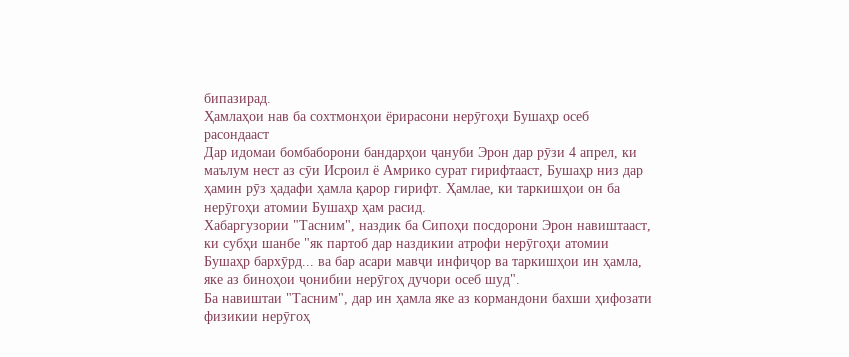бипазирад.
Ҳамлаҳои нав ба сохтмонҳои ёрирасони нерӯгоҳи Бушаҳр осеб расондааст
Дар идомаи бомбаборони бандарҳои ҷануби Эрон дар рӯзи 4 апрел, ки маълум нест аз сӯи Исроил ё Амрико сурат гирифтааст, Бушаҳр низ дар ҳамин рӯз ҳадафи ҳамла қарор гирифт. Ҳамлае, ки таркишҳои он ба нерӯгоҳи атомии Бушаҳр ҳам расид.
Хабаргузории "Тасним", наздик ба Сипоҳи посдорони Эрон навиштааст, ки субҳи шанбе "як партоб дар наздикии атрофи нерӯгоҳи атомии Бушаҳр бархӯрд... ва бар асари мавҷи инфиҷор ва таркишҳои ин ҳамла, яке аз биноҳои ҷонибии нерӯгоҳ дучори осеб шуд".
Ба навиштаи "Тасним", дар ин ҳамла яке аз кормандони бахши ҳифозати физикии нерӯгоҳ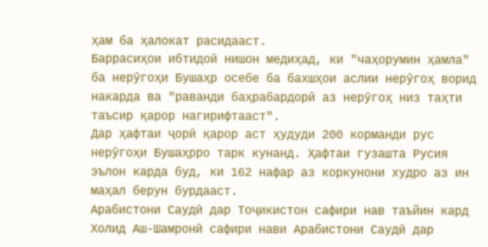ҳам ба ҳалокат расидааст.
Баррасиҳои ибтидоӣ нишон медиҳад, ки "чаҳорумин ҳамла" ба нерӯгоҳи Бушаҳр осебе ба бахшҳои аслии нерӯгоҳ ворид накарда ва "раванди баҳрабардорӣ аз нерӯгоҳ низ таҳти таъсир қарор нагирифтааст".
Дар ҳафтаи ҷорӣ қарор аст ҳудуди 200 корманди рус нерӯгоҳи Бушаҳрро тарк кунанд. Ҳафтаи гузашта Русия эълон карда буд, ки 162 нафар аз коркунони худро аз ин маҳал берун бурдааст.
Арабистони Саудӣ дар Тоҷикистон сафири нав таъйин кард
Холид Аш-Шамронӣ сафири нави Арабистони Саудӣ дар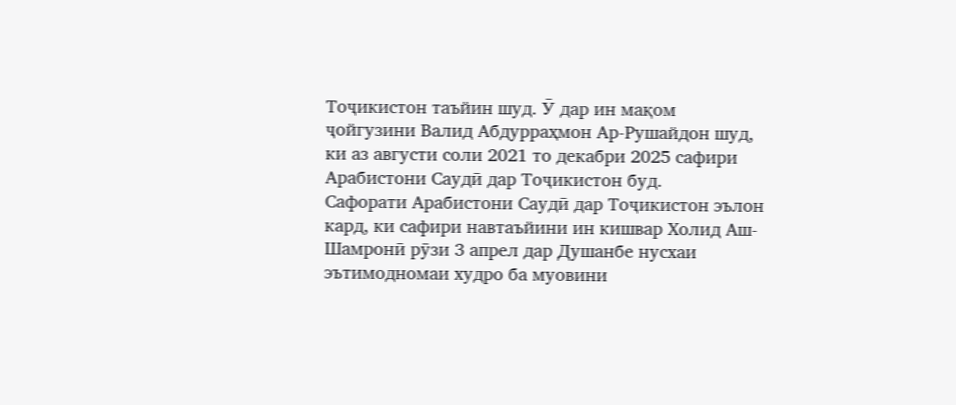Тоҷикистон таъйин шуд. Ӯ дар ин мақом ҷойгузини Валид Абдурраҳмон Ар-Рушайдон шуд, ки аз августи соли 2021 то декабри 2025 сафири Арабистони Саудӣ дар Тоҷикистон буд.
Сафорати Арабистони Саудӣ дар Тоҷикистон эълон кард, ки сафири навтаъйини ин кишвар Холид Аш-Шамронӣ рӯзи 3 апрел дар Душанбе нусхаи эътимодномаи худро ба муовини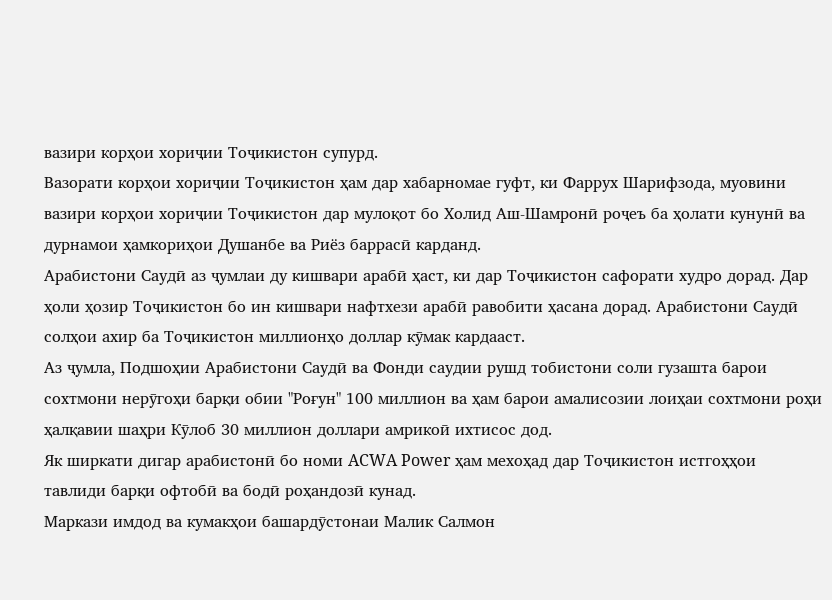вазири корҳои хориҷии Тоҷикистон супурд.
Вазорати корҳои хориҷии Тоҷикистон ҳам дар хабарномае гуфт, ки Фаррух Шарифзода, муовини вазири корҳои хориҷии Тоҷикистон дар мулоқот бо Холид Аш-Шамронӣ роҷеъ ба ҳолати кунунӣ ва дурнамои ҳамкориҳои Душанбе ва Риёз баррасӣ карданд.
Арабистони Саудӣ аз ҷумлаи ду кишвари арабӣ ҳаст, ки дар Тоҷикистон сафорати худро дорад. Дар ҳоли ҳозир Тоҷикистон бо ин кишвари нафтхези арабӣ равобити ҳасана дорад. Арабистони Саудӣ солҳои ахир ба Тоҷикистон миллионҳо доллар кӯмак кардааст.
Аз ҷумла, Подшоҳии Арабистони Саудӣ ва Фонди саудии рушд тобистони соли гузашта барои сохтмони нерӯгоҳи барқи обии "Роғун" 100 миллион ва ҳам барои амалисозии лоиҳаи сохтмони роҳи ҳалқавии шаҳри Кӯлоб 30 миллион доллари амрикоӣ ихтисос дод.
Як ширкати дигар арабистонӣ бо номи ACWA Power ҳам мехоҳад дар Тоҷикистон истгоҳҳои тавлиди барқи офтобӣ ва бодӣ роҳандозӣ кунад.
Маркази имдод ва кумакҳои башардӯстонаи Малик Салмон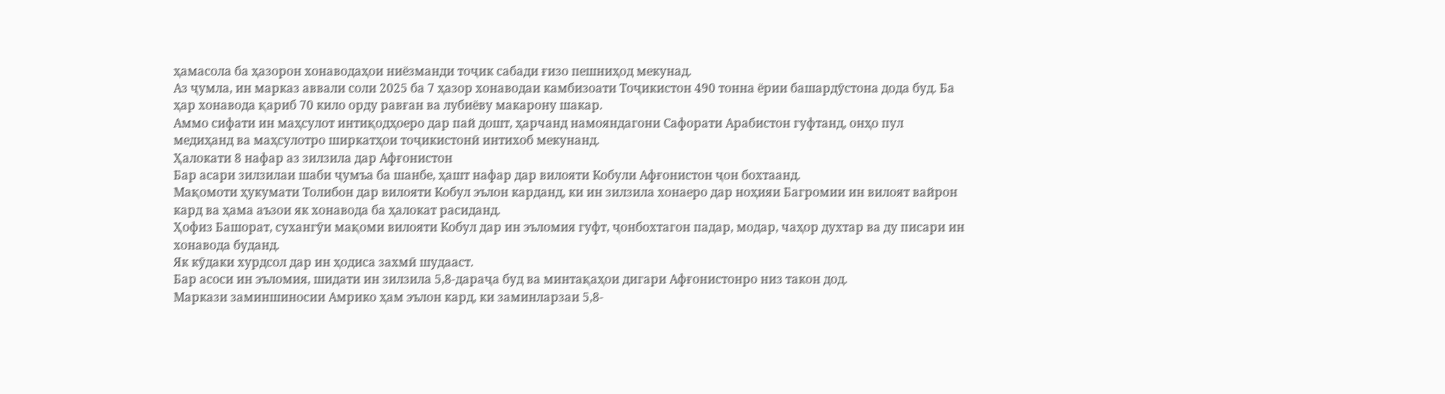ҳамасола ба ҳазорон хонаводаҳои ниёзманди тоҷик сабади ғизо пешниҳод мекунад.
Аз ҷумла, ин марказ аввали соли 2025 ба 7 ҳазор хонаводаи камбизоати Тоҷикистон 490 тонна ёрии башардӯстона дода буд. Ба ҳар хонавода қариб 70 кило орду равған ва лубиёву макарону шакар.
Аммо сифати ин маҳсулот интиқодҳоеро дар пай дошт, ҳарчанд намояндагони Сафорати Арабистон гуфтанд, онҳо пул медиҳанд ва маҳсулотро ширкатҳои тоҷикистонӣ интихоб мекунанд.
Ҳалокати 8 нафар аз зилзила дар Афғонистон
Бар асари зилзилаи шаби ҷумъа ба шанбе, ҳашт нафар дар вилояти Кобули Афғонистон ҷон бохтаанд.
Мақомоти ҳукумати Толибон дар вилояти Кобул эълон карданд, ки ин зилзила хонаеро дар ноҳияи Багромии ин вилоят вайрон кард ва ҳама аъзои як хонавода ба ҳалокат расиданд.
Ҳофиз Башорат, сухангӯи мақоми вилояти Кобул дар ин эъломия гуфт, ҷонбохтагон падар, модар, чаҳор духтар ва ду писари ин хонавода буданд.
Як кӯдаки хурдсол дар ин ҳодиса захмӣ шудааст.
Бар асоси ин эъломия, шидати ин зилзила 5,8-дараҷа буд ва минтақаҳои дигари Афғонистонро низ такон дод.
Маркази заминшиносии Амрико ҳам эълон кард, ки заминларзаи 5,8-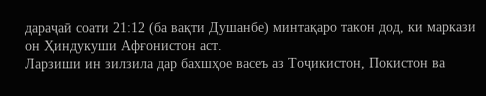дараҷаӣ соати 21:12 (ба вақти Душанбе) минтақаро такон дод, ки маркази он Ҳиндукуши Афғонистон аст.
Ларзиши ин зилзила дар бахшҳое васеъ аз Тоҷикистон, Покистон ва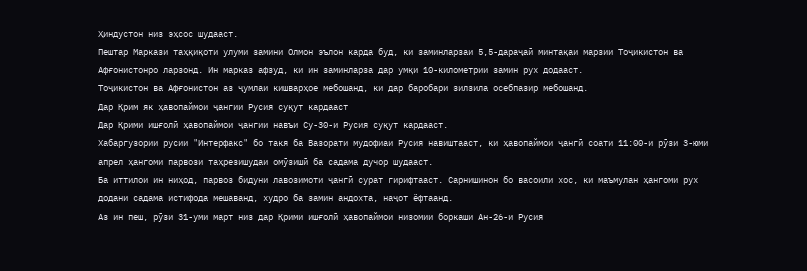Ҳиндустон низ эҳсос шудааст.
Пештар Маркази таҳқиқоти улуми замини Олмон эълон карда буд, ки заминларзаи 5,5-дараҷаӣ минтақаи марзии Тоҷикистон ва Афғонистонро ларзонд. Ин марказ афзуд, ки ин заминларза дар умқи 10-километрии замин рух додааст.
Тоҷикистон ва Афғонистон аз ҷумлаи кишварҳое мебошанд, ки дар баробари зилзила осебпазир мебошанд.
Дар Қрим як ҳавопаймои ҷангии Русия суқут кардааст
Дар Қрими ишғолӣ ҳавопаймои ҷангии навъи Су-30-и Русия суқут кардааст.
Хабаргузории русии "Интерфакс" бо такя ба Вазорати мудофиаи Русия навиштааст, ки ҳавопаймои ҷангӣ соати 11:00-и рӯзи 3-юми апрел ҳангоми парвози таҳрезишудаи омӯзишӣ ба садама дучор шудааст.
Ба иттилои ин ниҳод, парвоз бидуни лавозимоти ҷангӣ сурат гирифтааст. Сарнишинон бо васоили хос, ки маъмулан ҳангоми рух додани садама истифода мешаванд, худро ба замин андохта, наҷот ёфтаанд.
Аз ин пеш, рӯзи 31-уми март низ дар Қрими ишғолӣ ҳавопаймои низомии боркаши Ан-26-и Русия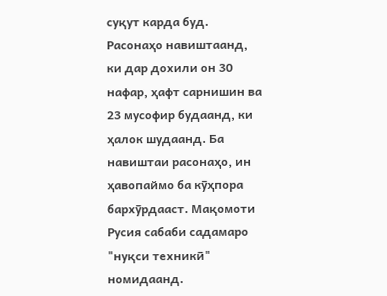суқут карда буд. Расонаҳо навиштаанд, ки дар дохили он 30 нафар, ҳафт сарнишин ва 23 мусофир будаанд, ки ҳалок шудаанд. Ба навиштаи расонаҳо, ин ҳавопаймо ба кӯҳпора бархӯрдааст. Мақомоти Русия сабаби садамаро "нуқси техникӣ" номидаанд.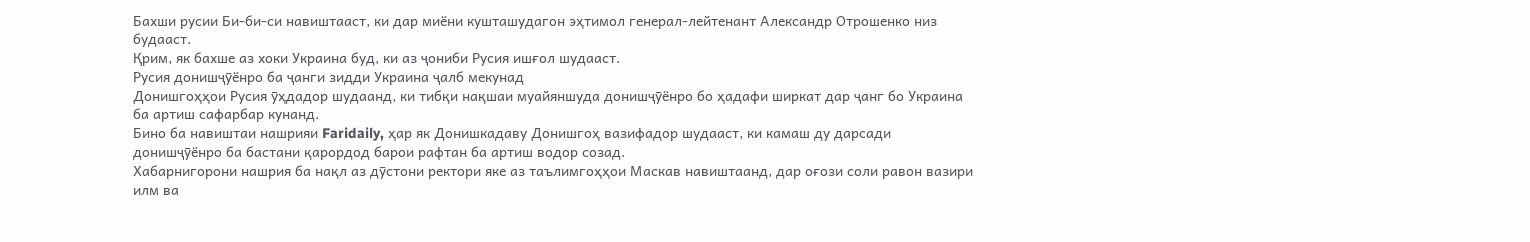Бахши русии Би-би-си навиштааст, ки дар миёни кушташудагон эҳтимол генерал-лейтенант Александр Отрошенко низ будааст.
Қрим, як бахше аз хоки Украина буд, ки аз ҷониби Русия ишғол шудааст.
Русия донишҷӯёнро ба ҷанги зидди Украина ҷалб мекунад
Донишгоҳҳои Русия ӯҳдадор шудаанд, ки тибқи нақшаи муайяншуда донишҷӯёнро бо ҳадафи ширкат дар ҷанг бо Украина ба артиш сафарбар кунанд.
Бино ба навиштаи нашрияи Faridaily, ҳар як Донишкадаву Донишгоҳ вазифадор шудааст, ки камаш ду дарсади донишҷӯёнро ба бастани қарордод барои рафтан ба артиш водор созад.
Хабарнигорони нашрия ба нақл аз дӯстони ректори яке аз таълимгоҳҳои Маскав навиштаанд, дар оғози соли равон вазири илм ва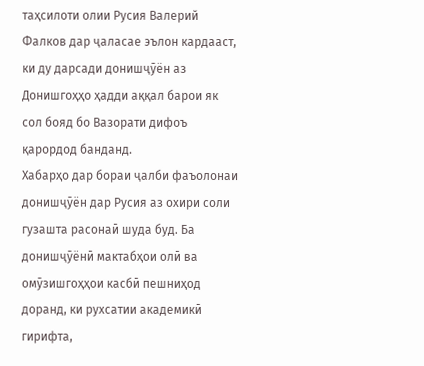таҳсилоти олии Русия Валерий Фалков дар ҷаласае эълон кардааст, ки ду дарсади донишҷӯён аз Донишгоҳҳо ҳадди аққал барои як сол бояд бо Вазорати дифоъ қарордод банданд.
Хабарҳо дар бораи ҷалби фаъолонаи донишҷӯён дар Русия аз охири соли гузашта расонаӣ шуда буд. Ба донишҷӯёнӣ мактабҳои олӣ ва омӯзишгоҳҳои касбӣ пешниҳод доранд, ки рухсатии академикӣ гирифта,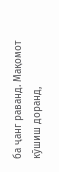ба ҷанг раванд. Мақомот кӯшиш доранд,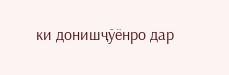ки донишҷӯёнро дар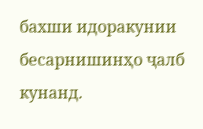бахши идоракунии бесарнишинҳо ҷалб кунанд.